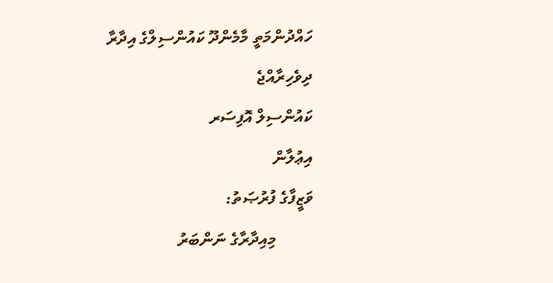ހައްދުންމަތީ މާމެންދޫ ކައުންސިލްގެ އިދާރާ
ދިވެހިރާއްޖެ
ކައުންސިލް އޮފިސަރ
އިޢުލާން
ވަޒީފާގެ ފުރުޞަތު:
         މިއިދާރާގެ ނަންބަރު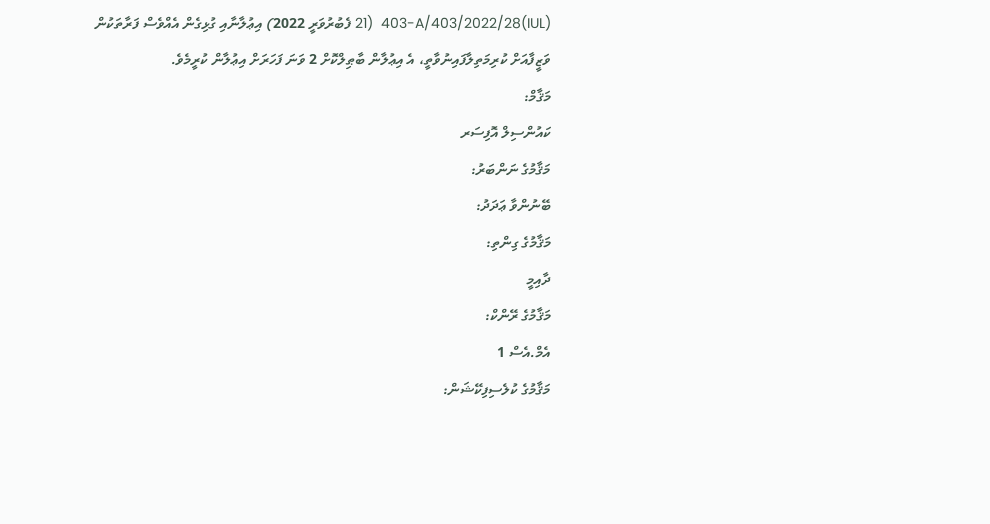(IUL)403-A/403/2022/28  (21 ފެބުރުވަރީ 2022) އިޢުލާނާއި ގުޅިގެން އެއްވެސް ފަރާތަކުން ވަޒީފާއަށް ކުރިމަތިލާފައިނުވާތީ، އެ އިޢުލާން ބާޠިލްކޮށް 2 ވަނަ ފަހަރަށް އިޢުލާން ކުރީމެވެ.
މަޤާމް:
ކައުންސިލް އޮފިސަރ
މަޤާމުގެ ނަންބަރު:
ބޭނުންވާ ޢަދަދު:
މަޤާމުގެ ގިންތި:
ދާއިމީ
މަޤާމުގެ ރޭންކް:
އެމް.އެސް 1
މަޤާމުގެ ކުލެސިފިކޭޝަން: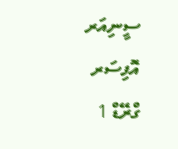ސީނިއަރ އޮފިސަރ ގްރޭޑް 1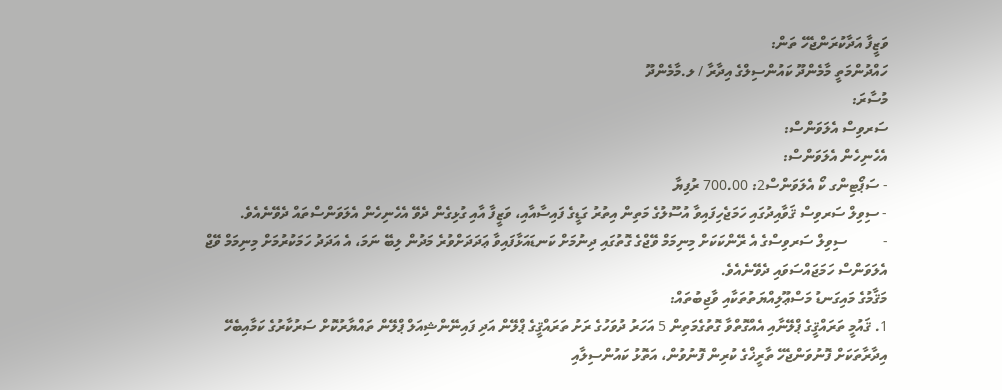ވަޒީފާ އަދާކުރަންޖެހޭ ތަން:
ހައްދުންމަތީ މާމެންދޫ ކައުންސިލްގެ އިދާރާ / ލ.މާމެންދޫ
މުސާރަ:
ސަރވިސް އެލަވަންސް:
އެހެނިހެން އެލަވަންސް:
- ސަޕޯޓިންގ ކޯ އެލަވަންސް2: 700.00 ރުފިޔާ
- ސިވިލް ސަރވިސް ޤަވާއިދުގައި ހަމަޖެހިފައިވާ އުސޫލުގެ މަތިން އިތުރު ގަޑީގެ ފައިސާއާއި، ވަޒީފާ އާއި ގުޅިގެން ދެވޭ އެހެނިހެން އެލަވަންސްތައް ދެވޭނެއެވެ.
-          ސިވިލް ސަރވިސްގެ އެ ރޭންކަކަށް މިނިމަމް ވޭޖްގެ ގޮތުގައި ދިނުމަށް ކަނޑައަޅާފައިވާ ޢަދަދަށްވުރެ މަދުން ލިބޭ ނަމަ، އެ އަދަދު ހަމަކުރުމަށް މިނިމަމް ވޭޖް އެލަވަންސް ހަމަޖައްސަވައި ދެވޭނެއެވެ.
މަޤާމުގެ މައިގަނޑު މަސްޢޫލިއްޔަތުތަކާއި ވާޖިބުތައް:
1. ޤައުމީ ތަރައްޤީގެ ޕްލޭނާއި އެއްގޮތްވާ ގޮތުގެމަތިން 5 އަހަރު ދުވަހުގެ ރަށު ތަރައްޤީގެ ޕްލޭން އަދި ފައިނޭންޝިއަލް ޕްލޭން ތައްޔާރުކޮށް ސަރުކާރުގެ ކަމާއިބެހޭ އިދާރާތަކަށް ފޮނުވަންޖެހޭ ތާރީޚްގެ ކުރިން ފޮނުވުން، އަތޮޅު ކައުންސިލާއި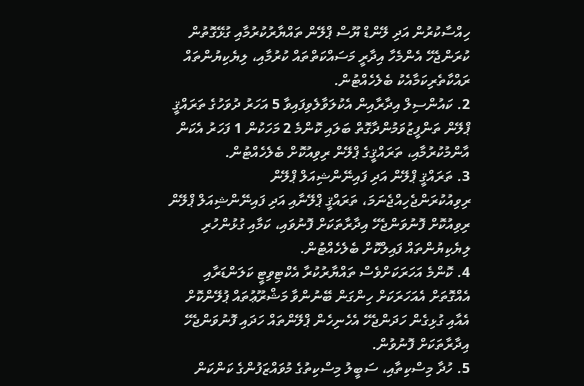ހިއްސާކުރުން އަދި ލޭންޑް ޔޫސް ޕްލޭން ތައްޔާރުކުރުމާއި ގުޅޭގޮތުން ކުރަންޖެހޭ އެންމެހާ އިދާރީ މަސައްކަތްތައް ކުރުމާއި، ލިޔެކިޔުންތައް ރައްކާތެރިކަމާއެކު ބެލެހެއްޓުން.
2. ކައުންސިލް އިދާރާއިން އެކުލަވާލެވިފައިވާ 5 އަހަރު ދުވަހުގެ ތަރައްޤީ ޕްލޭން ތަންފީޒުވަމުންދާގޮތް ބަލައި ކޮންމެ 2 މަހަކުން 1 ފަހަރު އެކަން އާންމުކުރުމާއި، ތަރައްޤީގެ ޕްލޭން ރިވިއުކޮށް ބެލެހެއްޓުން.
3. ތަރައްޤީ ޕްލޭން އަދި ފައިނޭންޝިއަލް ޕްލޭން ރިވިއުކުރަންޖެހިއްޖެނަމަ، ތަރައްޤީ ޕްލޭނާއި އަދި ފައިނޭންޝިއަލް ޕްލޭން ރިވިއުކޮށް ފޮނުވަންޖެހޭ އިދާރާތަކަށް ފޮނުވައި، ކަމާއި ގުޅުންހުރި ލިޔެކިޔުންތައް ފައިލްކޮށް ބެލެހެއްޓުން.
4. ކޮންމެ އަހަރަކަށްވެސް ތައްޔާރުކުރާ އެކްޓިވިޓީ ކަލަންޑަރާއި އެއްގޮތަށް އެއަހަރަކަށް ހިންގަން ބޭނުންވާ މަޝްރޫޢުތައް ޕުލޭންކޮށް އެއާއި ގުޅިގެން ހަދަންޖެހޭ އެހެނިހެން ޕްލޭންތައް ހަދައި ފޮނުވަންޖެހޭ އިދާރާތަކަށް ފޮނުވުން.
5. ހުދާ މިސްކިތާއި، ސަބީލު މިސްކިތުގެ މުވައްޒަފުންގެ ކަންކަން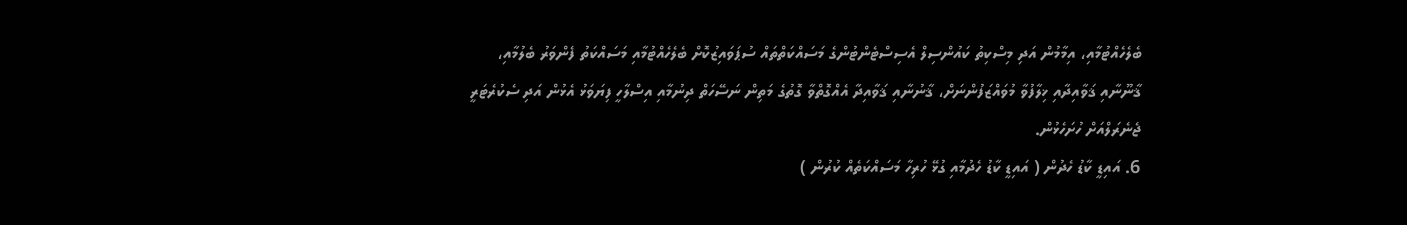ބެލެހެއްޓުމާއި، އިމާމުން އަދި މިސްކިތު ކައުންސިލް އެސިސްޓެންޓުންގެ މަސައްކަތްތައް ސުޕަވައިޒުކޮށް ބެލެހެއްޓުމާއި މަސައްކަތު ފެންވަރު ބެލުމާއި، ޤާނޫނާއި ޤަވާއިދާއި ޚިލާފުވާ މުވައްޒަފުންނަށް، ޤާނުނާއި ޤަވާއިދާ އެއްގޮތްވާ ގޮތުގެ މަތިން ނަސޭހަތް ދިނުމާއި އިސްލާހީ ފިޔަވަޅު އެޅުން އަދި ސެކުރެޓަރީ ޖެނެރަލްއަށް ހުށަހެޅުން.
6. އައިޑީ ކާޑު ހެދުން ( އައިޑީ ކާޑު ހެދުމާއި ގުޅޭ ހުރިހާ މަސައްކަތެއް ކުރުން )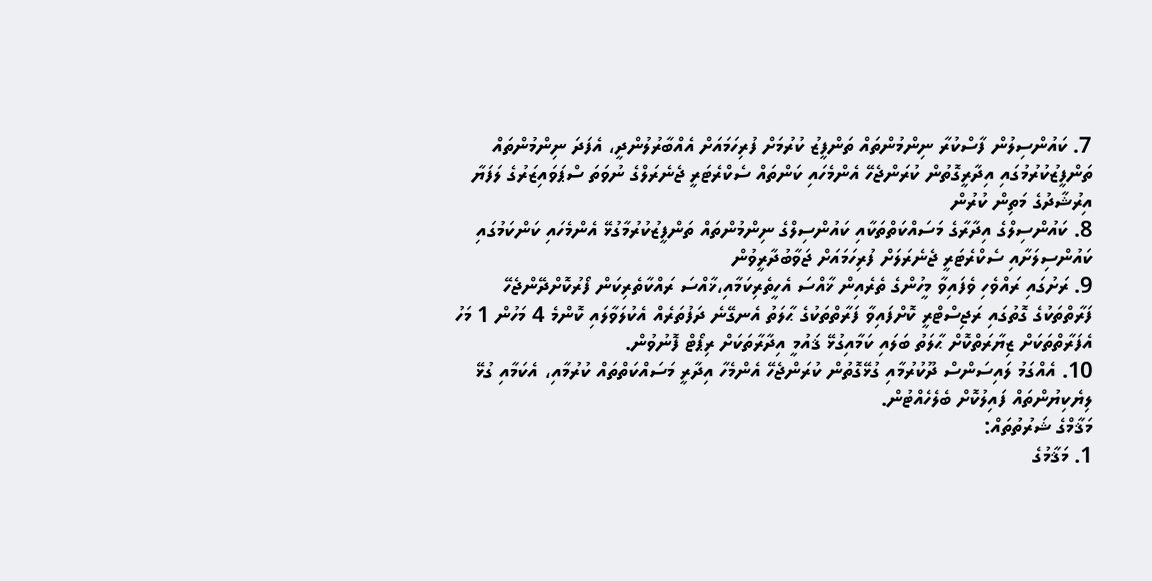7. ކައުންސިލުން ފާސްކުރާ ނިންމުންތައް ތަންފީޒު ކުރުމަށް ފުރިހަމައަށް އެއްބާރުލުންދީ، އެފަދަ ނިންމުންތައް ތަންފީޒުކުރުމުގައި އިދާރީގޮތުން ކުރަންޖެހޭ އެންމެހައި ކަންތައް ސެކްރެޓަރީ ޖެނެރަލްގެ ނުވަތަ ސްޕަވައިޒަރުގެ ލަފަޔާ އިރުޝާދުގެ މަތިން ކުރުން
8. ކައުންސިލްގެ އިދާރާގެ މަސައްކަތްތަކާއި ކައުންސިލްގެ ނިންމުންތައް ތަންފީޒުކުރުމާގުޅޭ އެންމެހައި ކަންކަމުގައި ކައުންސިލަށާއި ސެކްރެޓަރީ ޖެނެރަލަށް ފުރިހަމައަށް ޖަވާބުދާރީވުން
9. ރަށުގައި ރައްވެހި ވެފައިވާ މީހުންގެ ތެރެއިން ޚާއްސަ އެހީތެރިކަމާއި،ޚާއްސަ ރައްކާތެރިކަން ފޯރުކޮށްދޭންޖެހޭ ފަރާތްތަކުގެ ގޮތުގައި ރަޖިސްޓްރީ ކޮށްފައިވާ ފަރާތްތަކުގެ ޙާލަތު އެނގޭނެ ދަފުތަރެއް އެކުލަވާލައި ކޮންމެ 4 މަހުން 1 މަހު އެފަރާތްތަކަށް ޒިޔާރަތްކޮށް ޙާލަތު ބަލައި ކަމާއިގުޅޭ ޤައުމީ އިދާރާތަކަށް ރިޕޯޓް ފޮނުވުން.
10. އެއްގަމު ލައިސަންސް ދޫކުރުމާއި ގުޅޭގޮތުން ކުރަންޖެހޭ އެންމެހާ އިދާރީ މަސައްކަތްތައް ކުރުމާއި، އެކަމާއި ގުޅޭ ލިޔެކިޔުންތައް ފައިލުކޮށް ބެލެހެއްޓުން.
މަޤާމްގެ ޝަރުތުތައް:
1. މަޤާމުގެ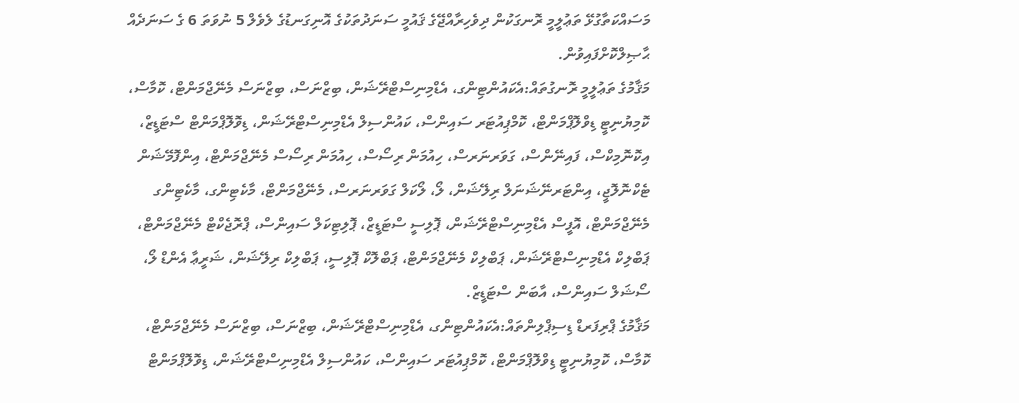މަސައްކަތާގުޅޭ ތަޢުލީމީ ރޮނގަކުން ދިވެހިރާއްޖޭގެ ޤައުމީ ސަނަދުތަކުގެ އޮނިގަނޑުގެ ލެވެލް 5 ނުވަތަ 6 ގެ ސަނަދެއް ޙާޞިލްކޮށްފައިވުން.
މަޤާމުގެ ތަޢުލީމީ ރޮނގުތައް:އެކައުންޓިންގ، އެޑްމިނިސްޓްރޭޝަން، ބިޒްނަސް، ބިޒްނަސް މެނޭޖްމަންޓް، ކޮމާސް، ކޮމިޔުނިޓީ ޑިވްލޮޕްމަންޓް، ކޮމްޕިއުޓަރ ސައިންސް، ކައުންސިލް އެޑްމިނިސްޓްރޭޝަން، ޑިވޮލޮޕްމަންޓް ސްޓަޑީޒް، އިކޮނޮމިކްސް، ފައިނޭންސް، ގަވަރނަރސް، ހިއުމަން ރިސޯސް، ހިއުމަން ރިސޯސް މެނޭޖްމަންޓް، އިންފޮމޭޝަން ޓެކްނޮލޮޖީ، އިންޓަރނޭޝަނަލް ރިލޭޝަން، ލޯ، ލޯކަލް ގަވަރނަރސް، މެނޭޖްމަންޓް، މާކެޓިންގ، މާކެޓިންގ މެނޭޖްމަންޓް، އޮފީސް އެޑްމިނިސްޓްރޭޝަން، ޕޮލިސީ ސްޓަޑީޒް، ޕޮލިޓިކަލް ސައިންސް، ޕްރޮޖެކްޓް މެނޭޖްމަންޓް، ޕަބްލިކް އެޑްމިނިސްޓްރޭޝަން، ޕަބްލިކް މެނޭޖްމަންޓް، ޕަބްލޮކް ޕޮލިސީ، ޕަބްލިކް ރިލޭޝަން، ޝަރީޢާ އެންޑް ލޯ، ސޯޝަލް ސައިންސް، އާބަން ސްޓަޑީޒް.
މަޤާމުގެ ޕްރިފަރޑް ޑިސިޕްލިންތައް:އެކައުންޓިންގ، އެޑްމިނިސްޓްރޭޝަން، ބިޒްނަސް، ބިޒްނަސް މެނޭޖްމަންޓް، ކޮމާސް، ކޮމިޔުނިޓީ ޑިވްލޮޕްމަންޓް، ކޮމްޕިއުޓަރ ސައިންސް، ކައުންސިލް އެޑްމިނިސްޓްރޭޝަން، ޑިވޮލޮޕްމަންޓް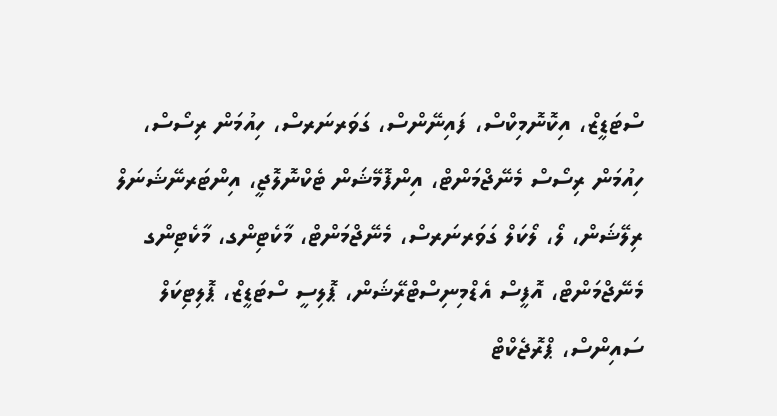ސްޓަޑީޒް، އިކޮނޮމިކްސް، ފައިނޭންސް، ގަވަރނަރސް، ހިއުމަން ރިސޯސް، ހިއުމަން ރިސޯސް މެނޭޖްމަންޓް، އިންފޮމޭޝަން ޓެކްނޮލޮޖީ، އިންޓަރނޭޝަނަލް ރިލޭޝަން، ލޯ، ލޯކަލް ގަވަރނަރސް، މެނޭޖްމަންޓް، މާކެޓިންގ، މާކެޓިންގ މެނޭޖްމަންޓް، އޮފީސް އެޑްމިނިސްޓްރޭޝަން، ޕޮލިސީ ސްޓަޑީޒް، ޕޮލިޓިކަލް ސައިންސް، ޕްރޮޖެކްޓް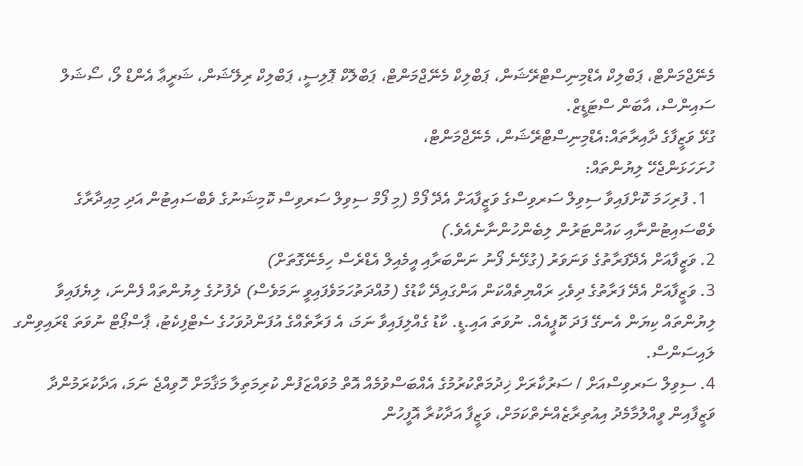މެނޭޖްމަންޓް، ޕަބްލިކް އެޑްމިނިސްޓްރޭޝަން، ޕަބްލިކް މެނޭޖްމަންޓް، ޕަބްލޮކް ޕޮލިސީ، ޕަބްލިކް ރިލޭޝަން، ޝަރީޢާ އެންޑް ލޯ، ސޯޝަލް ސައިންސް، އާބަން ސްޓަޑީޒް.
ގުޅޭ ވަޒީފާގެ ދާއިރާތައް:އެޑްމިނިސްޓްރޭޝަން، މެނޭޖްމަންޓް،
ހުށަހަޅަންޖެހޭ ލިޔުންތައް:
  1. ފުރިހަމަ ކޮށްފައިވާ ސިވިލް ސަރވިސްގެ ވަޒީފާއަށް އެދޭ ފޯމް (މި ފޯމް ސިވިލް ސަރވިސް ކޮމިޝަނުގެ ވެބްސައިޓުން އަދި މިއިދާރާގެ ވެބްސައިޓުންނާއި ކައުންޓަރުން ލިބެންހުންނާނެއެވެ.)
2. ވަޒީފާއަށް އެދޭފަރާތުގެ ވަނަވަރު (ގުޅޭނެ ފޯނު ނަންބަރާއި އީމެއިލް އެޑްރެސް ހިމެނޭގޮތަށް)
3. ވަޒީފާއަށް އެދޭ ފަރާތުގެ ދިވެހި ރައްޔިތެއްކަން އަންގައިދޭ ކާޑުގެ (މުއްދަތުހަމަވެފައިވީ ނަމަވެސް) ދެފުށުގެ ލިޔުންތައް ފެންނަ، ލިޔެފައިވާ ލިޔުންތައް ކިޔަން އެނގޭ ފަދަ ކޮޕީއެއް. ނުވަތަ އައި.ޑީ. ކާޑު ގެއްލިފައިވާ ނަމަ، އެ ފަރާތެއްގެ އުފަންދުވަހުގެ ސެޓްފިކެޓު، ޕާސްޕޯޓް ނުވަތަ ޑްރައިވިންގ ލައިސަންސް.
4. ސިވިލް ސަރވިސްއަށް / ސަރުކާރަށް ޚިދުމަތްކުރުމުގެ އެއްބަސްވުމެއް އޮތް މުވައްޒަފުން ކުރިމަތިލާ މަޤާމަށް ހޮވިއްޖެ ނަމަ، އަދާކުރަމުންދާ ވަޒީފާއިން ވީއްލުމާމެދު އިއުތިރާޒެއްނެތްކަމަށް، ވަޒީފާ އަދާކުރާ އޮފީހުން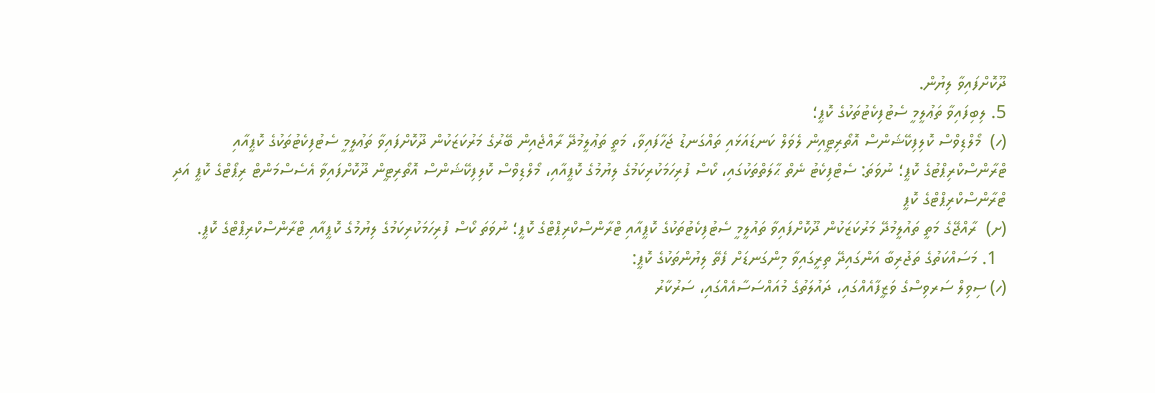ދޫކޮށްފައިވާ ލިޔުން.
5. ލިބިފައިވާ ތަޢުލީމީ ސެޓުފިކެޓުތަކުގެ ކޮޕީ؛
(ހ)  މޯލްޑިވްސް ކޮލިފިކޭޝަންސް އޮތޯރިޓީއިން ލެވަލް ކަނޑައަޅައި ތައްގަނޑު ޖަހާފައިވާ، މަތީ ތަޢުލީމުދޭ ރާއްޖެއިން ބޭރުގެ މަރުކަޒަކުން ދޫކޮށްފައިވާ ތަޢުލީމީ ސެޓުފިކެޓުތަކުގެ ކޮޕީއާއި ޓްރާންސްކްރިޕްޓުގެ ކޮޕީ؛ ނުވަތަ: ސެޓްފިކެޓު ނެތް ޙާލަތްތަކުގައި، ކޯސް ފުރިހަމަކުރިކަމުގެ ލިޔުމުގެ ކޮޕީއާއި، މޯލްޑިވްސް ކޮލިފިކޭޝަންސް އޮތޯރިޓީން ދޫކޮށްފައިވާ އެސެސްމަންޓް ރިޕޯޓްގެ ކޮޕީ އަދި ޓްރާންސްކްރިޕްޓްގެ ކޮޕީ
(ށ)  ރާއްޖޭގެ މަތީ ތައުލީމުދޭ މަރުކަޒަކުން ދޫކޮށްފައިވާ ތައުލީމީ ސެޓުފިކެޓުތަކުގެ ކޮޕީއާއި ޓްރާންސްކްރިޕްޓްގެ ކޮޕީ؛ ނުވަތަ ކޯސް ފުރިހަމަކުރިކަމުގެ ލިޔުމުގެ ކޮޕީއާއި ޓްރާންސްކްރިޕްޓްގެ ކޮޕީ.
  1. މަސައްކަތުގެ ތަޖުރިބާ އަންގައިދޭ ތިރީގައިވާ މިންގަނޑަށް ފެތޭ ލިޔުންތަކުގެ ކޮޕީ:
(ހ) ސިވިލް ސަރވިސްގެ ވަޒީފާއެއްގައި، ދައުލަތުގެ މުއައްސަސާއެއްގައި، ސަރުކާރު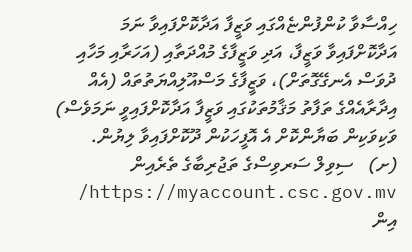ހިއްސާވާ ކުންފުންޏެއްގައި ވަޒީފާ އަދާކޮށްފައިވާ ނަމަ އަދާކޮށްފައިވާ ވަޒީފާ، އަދި ވަޒީފާގެ މުއްދަތާއި (އަހަރާއި މަހާއި ދުވަސް އެނގޭގޮތަށް)، ވަޒީފާގެ މަސްއޫލިއްޔަތުތައް (އެއް އިދާރާއެއްގެ ތަފާތު މަޤާމުތަކުގައި ވަޒީފާ އަދާކޮށްފައިވީ ނަމަވެސް) ވަކިވަކިން ބަޔާންކޮށް އެ އޮފީހަކުން ދޫކޮށްފައިވާ ލިޔުން.
(ށ)   ސިވިލް ސަރވިސްގެ ތަޖުރިބާގެ ތެރެއިން https://myaccount.csc.gov.mv/ އިން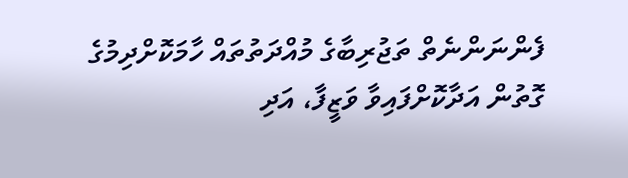ފެންނަންނެތް ތަޖުރިބާގެ މުއްދަތުތައް ހާމަކޮށްދިމުގެ ގޮތުން އަދާކޮށްފައިވާ ވަޒީފާ، އަދި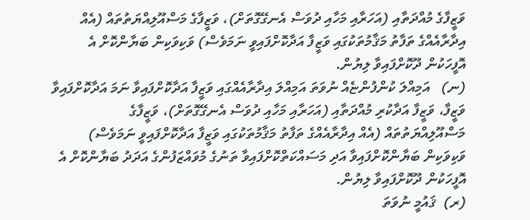ވަޒީފާގެ މުއްދަތާއި (އަހަރާއި މަހާއި ދުވަސް އެނގޭގޮތަށް)، ވަޒީފާގެ މަސްއޫލިއްޔަތުތައް (އެއް އިދާރާއެއްގެ ތަފާތު މަޤާމުތަކުގައި ވަޒީފާ އަދާކޮށްފައިވީ ނަމަވެސް) ވަކިވަކިން ބަޔާންކޮށް އެ އޮފީހަކުން ދޫކޮށްފައިވާ ލިޔުން.
(ނ)   އަމިއްލަ ކުންފުންޏެއް ނުވަތަ އަމިއްލަ އިދާރާއެއްގައި ވަޒީފާ އަދާކޮށްފައިވާ ނަމަ އަދާކޮށްފައިވާ ވަޒީފާ، ވަޒީފާ އަދާކުރި މުއްދަތާއި (އަހަރާއި މަހާއި ދުވަސް އެނގޭގޮތަށް)، ވަޒީފާގެ މަސްއޫލިއްޔަތުތައް (އެއް އިދާރާއެއްގެ ތަފާތު މަޤާމުތަކުގައި ވަޒީފާ އަދާކޮށްފައިވީ ނަމަވެސް) ވަކިވަކިން ބަޔާންކޮށްފައިވާ އަދި މަސައްކަތްކޮށްފައިވާ ތަނުގެ މުވައްޒަފުންގެ އަދަދު ބަޔާންކޮށް އެ އޮފީހަކުން ދޫކޮށްފައިވާ ލިޔުން.
(ރ)  ޤައުމީ ނުވަތަ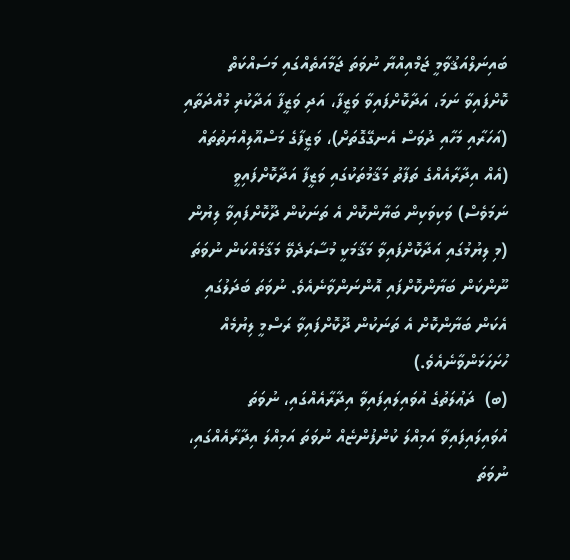ބައިނަލްއަޤުވާމީ ޖަމްއިއްޔާ ނުވަތަ ޖަމާއަތެއްގައި މަސައްކަތް ކޮށްފައިވާ ނަމަ، އަދާކޮށްފައިވާ ވަޒީފާ، އަދި ވަޒީފާ އަދާކުރި މުއްދަތާއި (އަހަރާއި މަހާއި ދުވަސް އެނގޭގޮތަށް)، ވަޒީފާގެ މަސްއޫލިއްޔަތުތައް (އެއް އިދާރާއެއްގެ ތަފާތު މަޤާމުތަކުގައި ވަޒީފާ އަދާކޮށްފައިވީ ނަމަވެސް) ވަކިވަކިން ބަޔާންކޮށް އެ ތަނަކުން ދޫކޮށްފައިވާ ލިޔުން (މި ލިޔުމުގައި އަދާކޮށްފައިވާ މަޤާމަކީ މުސާރަދެވޭ މަޤާމެއްކަން ނުވަތަ ނޫންކަން ބަޔާންކޮށްފައި އޮންނަންވާނެއެވެ. ނުވަތަ ބަދަލުގައި އެކަން ބަޔާންކޮށް އެ ތަނަކުން ދޫކޮށްފައިވާ ރަސްމީ ލިޔުމެއް ހުށަހަޅަންވާނެއެވެ.)
(ބ)  ދަޢުލަތުގެ އުވައިލައިފައިވާ އިދާރާއެއްގައި، ނުވަތަ އުވައިލައިފައިވާ އަމިއްލަ ކުންފުންޏެއް ނުވަތަ އަމިއްލަ އިދާރާއެއްގައި، ނުވަތަ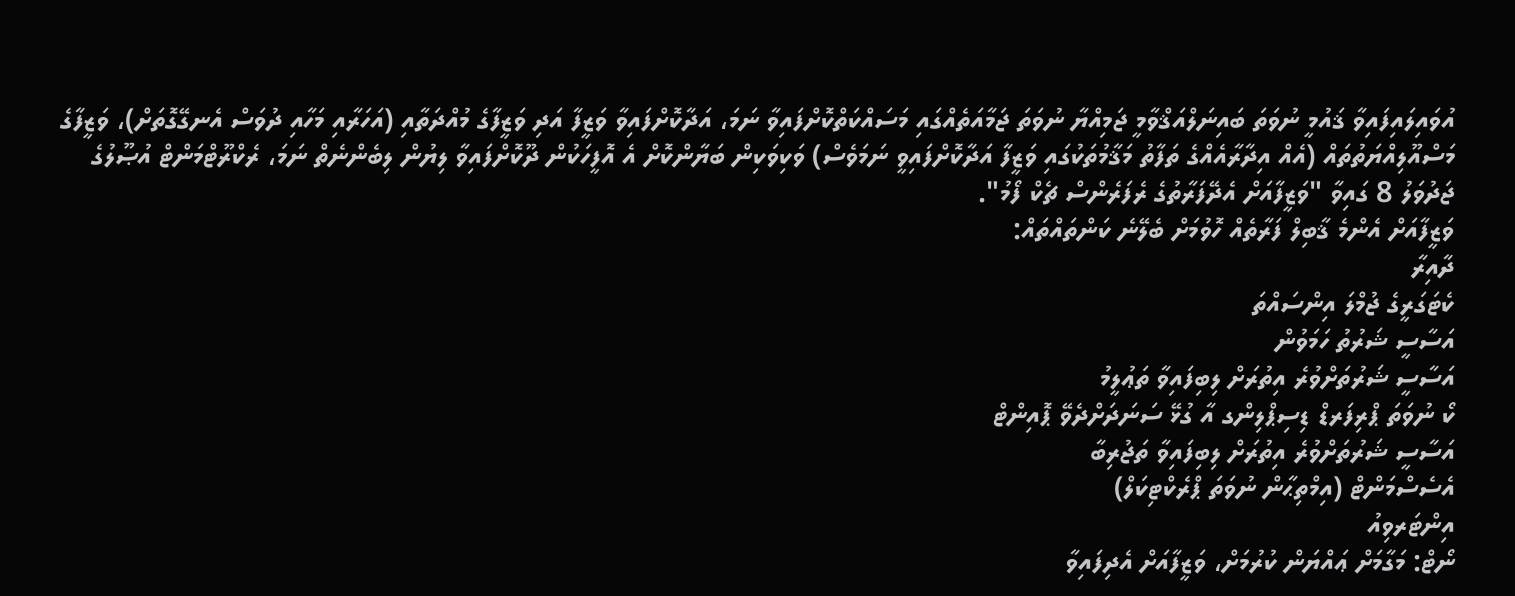އުވައިލައިފައިވާ ޤައުމީ ނުވަތަ ބައިނަލްއަޤްވާމީ ޖަމިއްޔާ ނުވަތަ ޖަމާއަތެއްގައި މަސައްކަތްކޮށްފައިވާ ނަމަ، އަދާކޮށްފައިވާ ވަޒީފާ އަދި ވަޒީފާގެ މުއްދަތާއި (އަހަރާއި މަހާއި ދުވަސް އެނގޭގޮތަށް)، ވަޒީފާގެ މަސްއޫލިއްޔަތުތައް (އެއް އިދާރާއެއްގެ ތަފާތު މަޤާމުތަކުގައި ވަޒީފާ އަދާކޮށްފައިވީ ނަމަވެސް) ވަކިވަކިން ބަޔާންކޮށް އެ އޮފީހަކުން ދޫކޮށްފައިވާ ލިޔުން ލިބެންނެތް ނަމަ، ރެކްރޫޓްމަންޓް އުޞޫލުގެ ޖަދުވަލު 8 ގައިވާ "ވަޒީފާއަށް އެދޭފަރާތުގެ ރެފަރެންސް ޗެކް ފޯމު".
ވަޒީފާއަށް އެންމެ ޤާބިލް ފަރާތެއް ހޮވުމަށް ބެލޭނެ ކަންތައްތައް:
ދާއިރާ
ކެޓަގަރީގެ ޖުމްލަ އިންސައްތަ
އަސާސީ ޝަރުތު ހަމަވުން
އަސާސީ ޝަރުތަށްވުރެ އިތުރަށް ލިބިފައިވާ ތަޢުލީމު
ކޯ ނުވަތަ ޕްރިފަރޑް ޑިސިޕްލިންގ އާ ގުޅޭ ސަނަދަށްދެވޭ ޕޮއިންޓް
އަސާސީ ޝަރުތަށްވުރެ އިތުރަށް ލިބިފައިވާ ތަޖުރިބާ
އެސެސްމަންޓް (އިމްތިޙާން ނުވަތަ ޕްރެކްޓިކަލް)
އިންޓަރވިއު
ނޯޓް: މަގާމަށް ޢައްޔަން ކުރުމަށް، ވަޒީފާއަށް އެދިފައިވާ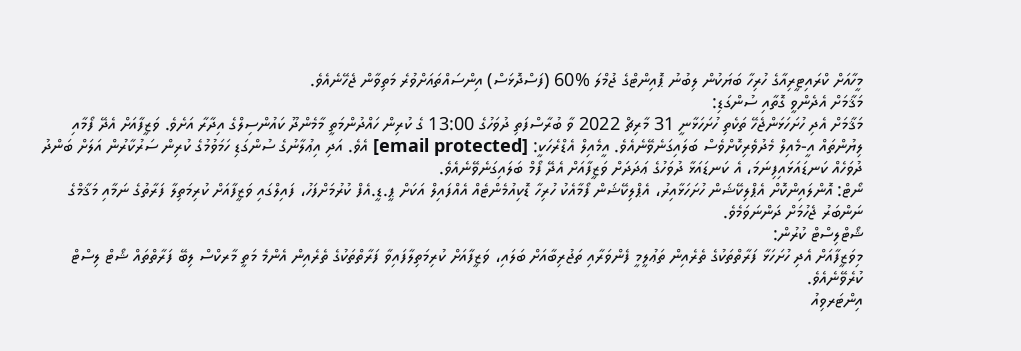މީހާއަށް ކްރައިޓީރިއާގެ ހުރިހާ ބަޔަކުން ލިބުނު ޕޮއިންޓްގެ ޖުމްލަ %60 (ފަސްދޮޅަސް) އިންސައްތައަށްވުރެ މަތިވާން ޖެހޭނެއެވެ.
މަޤާމަށް އެދެންވީ ގޮތާއި ސުންގަޑި:
މަޤާމަށް އެދި ހުށަހަޅަންޖެހޭ ތަކެތި ހުށަހަޅާނީ 31 މާރިޗް 2022 ވާ ބުރާސްފަތި ދުވަހުގެ 13:00 ގެ ކުރިން ހައްދުންމަތީ މާމެންދޫ ކައުންސިލްގެ އިދާރާ އަށެވެ. ވަޒީފާއަށް އެދޭ ފޯމާއި ލިޔުންތައް އީ-މެއިލް މެދުވެރިކޮށްވެސް ބަލައިގަނެވޭނެއެވެ. އީމެއިލް އެޑްރެހަކީ: [email protected] އެވެ. އަދި އިޢުލާނުގެ ސުންގަޑި ހަމަވުމުގެ ކުރިން ސަރުކާރުން އަލަށް ބަންދު ދުވަހެއް ކަނޑައަޅައިފިނަމަ، އެ ކަނޑައަޅާ ދުވަހުގެ ޢަދަދަށް ވަޒީފާއަށް އެދޭ ފޯމް ބަލައިގަނެވޭނެއެވެ.
ނޯޓް: އޮންލައިންކޮށް އެޕްލިކޭޝަން ހުށަހަޅާއިރު، އެޕްލިކޭޝަން ފޯމާއެކު ހުރިހާ ޑޮކިއުމެންޓެއް އެއްފައިލް އަކަށް ޕީ.ޑީ.އެފް ކުރުމަށްފަހު، ފައިލްގައި ވަޒީފާއަށް ކުރިމަތިލާ ފަރާތުގެ ނަމާއި މަޤާމްގެ ނަންބަރު ޖެހުމަށް ދަންނަވަމެވެ.
ޝޯޓްލިސްޓް ކުރުން:
މިވަޒީފާއަށް އެދި ހުށަހަޅާ ފަރާތްތަކުގެ ތެރެއިން ތަޢުލީމީ ފެންވަރާއި ތަޖުރިބާއަށް ބަލައި، ވަޒީފާއަށް ކުރިމަތިލާފައިވާ ފަރާތްތަކުގެ ތެރެއިން އެންމެ މަތީ މާރކްސް ލިބޭ ފަރާތްތައް ޝޯޓް ލިސްޓް ކުރެވޭނެއެވެ.
އިންޓަރވިއު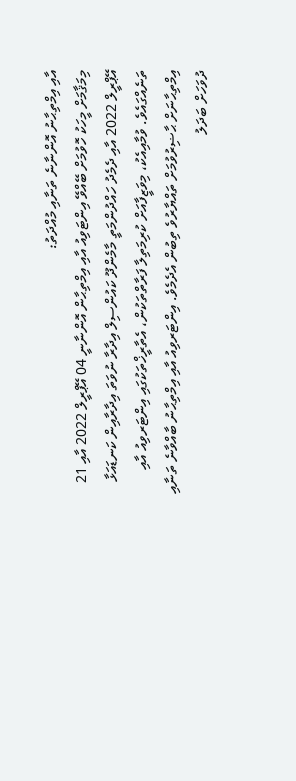އާއި އިމްތިޙާނު އޮންނާނެ ތަނާއި މުއްދަތު:
މިމަޤާމަށް މީހަކު ހޮވުމަށް ބޭއްވޭ އިންޓަވިއު އާއި އިމްތިޙާން އޮންނާނީ 04 އޭޕްރީލް 2022 އާއި 21  އޭޕްރީލް 2022 އާއި ދެމެދު ހައްދުންމަތީ މާމެންދޫ ކައުންސިލް އިދާރާ ނުވަތަ އިދާރާއިން ކަނޑައަޅާ ތަނެއްގައެވެ. ވުމާއިއެކު، މިވަޒީފާއަށް ކުރިމަތިލާ ފަރާތްތަކުން، އެތާރީޚްތަކުގައި އިންޓަރވިއު އާއި އިމްތިޙާނަށް ޙާޟިރުވުމަށް ތައްޔާރުވެ ތިބުން އެދެމެވެ. އިންޓަރވިއު އާއި އިމްތިޙާނު ބާއްވާނެ ތަނާއި ދުވަހަށް ބަދަލު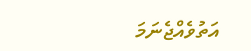އަތުވެއްޖެނަމަ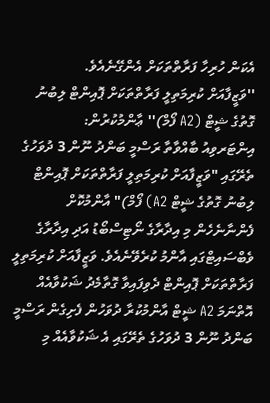އެކަން ހުރިހާ ފަރާތްތަކަށް އެންގޭނެއެވެ.
''ވަޒީފާއަށް ކުރިމަތިލީ ފަރާތްތަކަށް ޕޮއިންޓް ލިބުނު ގޮތުގެ ޝީޓް (A2 ފޯމް)'' ޢާންމުކުރުން:
އިންޓަރވިއު ބާއްވާތާ ރަސްމީ ބަންދު ނޫން 3 ދުވަހުގެ ތެރޭގައި "ވަޒީފާއަށް ކުރިމަތިލީ ފަރާތްތަކަށް ޕޮއިންޓް ލިބުނު ގޮތުގެ ޝީޓް A2) ފޯމް)" އާންމުކޮށް ފެންނާނެހެން މި އިދާރާގެ ނޯޓިސްބޯޑު އަދި އިދާރާގެ ވެބްސައިޓްގައި އާންމު ކުރެވޭނެއެވެ. ވަޒީފާއަށް ކުރިމަތިލީ ފަރާތްތަކަށް ޕޮއިންޓް ދެވިފައިވާ ގޮތާމެދު ޝަކުވާއެއް އޮތްނަމަ A2 ޝީޓް އާންމުކުރާ ދުވަހުން ފެށިގެން ރަސްމީ ބަންދު ނޫން 3 ދުވަހުގެ ތެރޭގައި އެ ޝަކުވާއެއް މި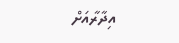އިދާރާއަށް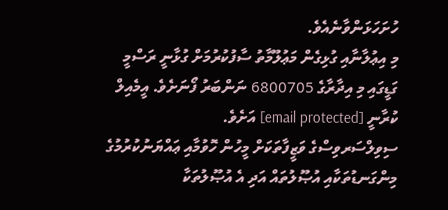ހުށަހަޅަންވާނެއެވެ.
މި އިޢުލާނާއި ގުޅިގެން މަޢުލޫމާތު ސާފުކުރުމަށް ގުޅާނީ ރަސްމީ ގަޑީގައި މި އިދާރާގެ 6800705 ނަންބަރު ފޯނަށެވެ. އީމެއިލް ކުރާނީ [email protected] އަށެވެ.
ސިވިލްސަރވިސްގެ ވަޒީފާތަކަށް މީހުން ހޮވުމާއި ޢައްޔަނުކުރުމުގެ މިންގަނޑުތަކާއި އުޞޫލުތައް އަދި އެ އުޞޫލުތަކާ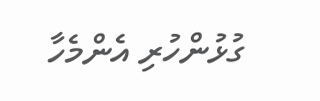ގުޅުންހުރި އެންމެހާ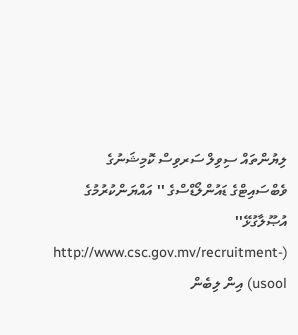ލިޔުންތައް ސިވިލް ސަރވިސް ކޮމިޝަނުގެ ވެބްސައިޓްގެ ޑައުންލޯޑްސްގެ '' އައްޔަންކުރުމުގެ އުޞޫލާގުޅޭ'' (http://www.csc.gov.mv/recruitment-usool) އިން ލިބެން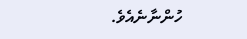ހުންނާނެއެވެ.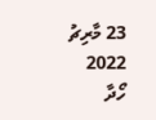23 މާރިޗު 2022
ހޯދާ